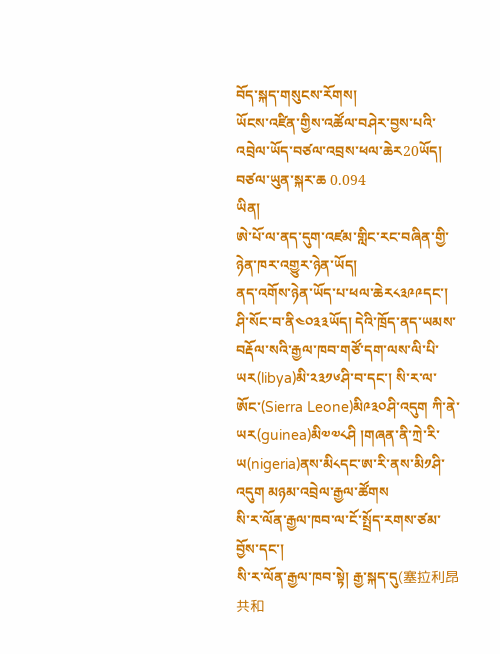བོད་སྐད་གསུངས་རོགས།
ཡོངས་འཛིན་གྱིས་འཚོལ་བཤེར་བྱས་པའི་འབྲེལ་ཡོད་བཙལ་འབྲས་ཕལ་ཆེར20ཡོད། བཙལ་ཡུན་སྐར་ཆ 0.094
ཡིན།
ཨེ་པོ་ལ་ནད་དུག་འཛམ་གླིང་རང་བཞིན་གྱི་ཉེན་ཁར་འགྱུར་ཉེན་ཡོད།
ནད་འགོས་ཉེན་ཡོད་པ་ཕལ་ཆེར༨༣༩༩དང་། ཤི་སོང་བ་ནི༤༠༣༣ཡོད། དེའི་ཁྲོད་ནད་ཡམས་བརྡོལ་སའི་རྒྱལ་ཁབ་གཙོ་དག་ལས་ལི་པི་ཡར(libya)མི་༢༣༡༦ཤི་བ་དང་། སི་ར་ལ་ཨོང་(Sierra Leone)མི༩༣༠ཤི་འདུག ཀི་ནེ་ཡར(guinea)མི༧༧༨ཤི །གཞན་ནི་ཀྲེ་རི་ཡ(nigeria)ནས་མི༨དང་ཨ་རི་ནས་མི༡ཤི་འདུག མཉམ་འབྲེལ་རྒྱལ་ཚོགས
སི་ར་ལོན་རྒྱལ་ཁབ་ལ་ངོ་སྤྲོད་རགས་ཙམ་བྱོས་དང་།
སི་ར་ལོན་རྒྱལ་ཁབ་སྟེ། རྒྱ་སྐད་དུ(塞拉利昂共和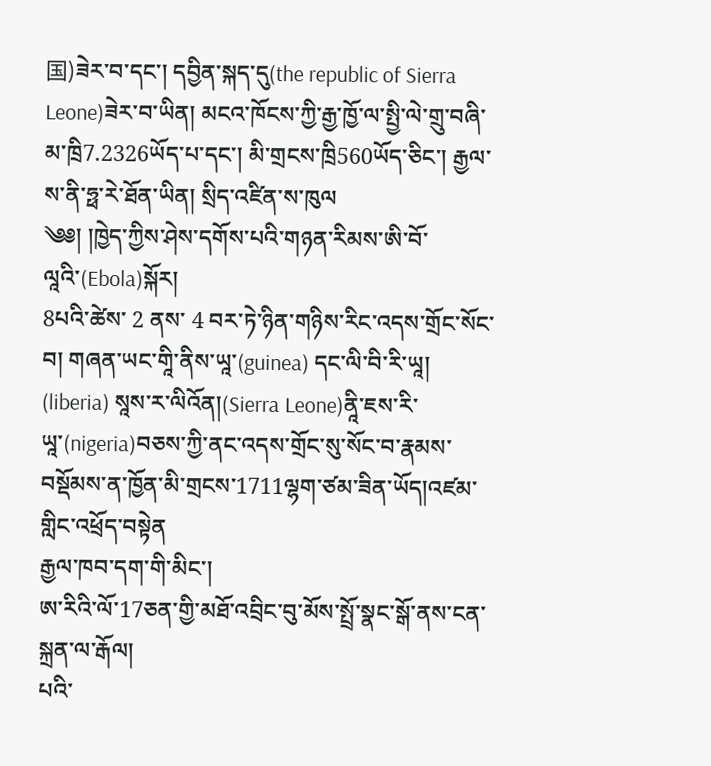国)ཟེར་བ་དང་། དབྱིན་སྐད་དུ(the republic of Sierra Leone)ཟེར་བ་ཡིན། མངའ་ཁོངས་ཀྱི་རྒྱ་ཁྱོ་ལ་སྤྱི་ལེ་གྲུ་བཞི་མ་ཁྲི7.2326ཡོད་པ་དང་། མི་གྲངས་ཁྲི560ཡོད་ཅིང་། རྒྱལ་ས་ནི་ཧྥ་རེ་ཐོན་ཡིན། སྲིད་འཛིན་ས་ཁུལ
༄༅། །ཁྱེད་ཀྱིས་ཤེས་དགོས་པའི་གཉན་རིམས་ཨི་བོ་ལཱའི་(Ebola)སྐོར།
8པའི་ཚེས་ 2 ནས་ 4 བར་ཏེ་ཉིན་གཉིས་རིང་འདས་གྲོང་སོང་བ། གཞན་ཡང་གཱི་ནིས་ཡཱ་(guinea) དང་ལི་བི་རི་ཡཱ། (liberia) སཱས་ར་ལིའོན།(Sierra Leone)ནཱི་ཇས་རི་ཡཱ་(nigeria)བཅས་ཀྱི་ནང་འདས་གྲོང་སུ་སོང་བ་རྣམས་བསྡོམས་ན་ཁྱོན་མི་གྲངས་1711ལྷག་ཙམ་ཟིན་ཡོད།འཛམ་གླིང་འཕྲོད་བསྟེན
རྒྱལ་ཁབ་དག་གི་མིང་།
ཨ་རིའི་ལོ་17ཅན་གྱི་མཐོ་འབྲིང་བུ་མོས་སྤྲོ་སྣང་སྒོ་ནས་ངན་སྐྲན་ལ་རྒོལ།
པའི་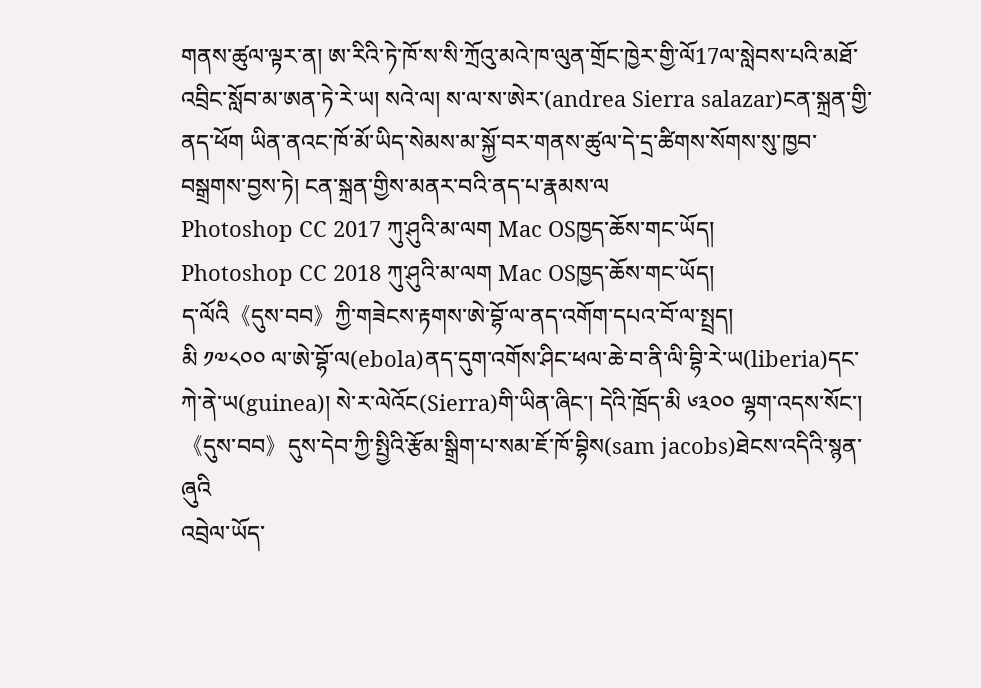གནས་ཚུལ་ལྟར་ན། ཨ་རིའི་ཏེ་ཁོ་ས་སི་ཀྲོའུ་མའེ་ཁ་ལུན་གྲོང་ཁྱེར་གྱི་ལོ17ལ་སླེབས་པའི་མཐོ་འབྲིང་སློབ་མ་ཨན་ཏེ་རེ་ཡ། སའེ་ལ། ས་ལ་ས་ཨེར་(andrea Sierra salazar)ངན་སྐྲན་གྱི་ནད་ཕོག ཡིན་ནའང་ཁོ་མོ་ཡིད་སེམས་མ་སྐྱོ་བར་གནས་ཚུལ་དེ་དྲ་ཚིགས་སོགས་སུ་ཁྱབ་བསྒྲགས་བྱས་ཏེ། ངན་སྐྲན་གྱིས་མནར་བའི་ནད་པ་རྣམས་ལ
Photoshop CC 2017 ཀུ་ཤུའི་མ་ལག Mac OSཁྱད་ཆོས་གང་ཡོད།
Photoshop CC 2018 ཀུ་ཤུའི་མ་ལག Mac OSཁྱད་ཆོས་གང་ཡོད།
ད་ལོའི《དུས་བབ》ཀྱི་གཟེངས་རྟགས་ཨེ་བྷོ་ལ་ནད་འགོག་དཔའ་བོ་ལ་སྤྲད།
མི ༡༧༨༠༠ ལ་ཨེ་བྷོ་ལ(ebola)ནད་དུག་འགོས་ཤིང་ཕལ་ཆེ་བ་ནི་ལི་བྷི་རེ་ཡ(liberia)དང་ཀེ་ནེ་ཡ(guinea)། སེ་ར་ལེའོང(Sierra)གི་ཡིན་ཞིང་། དེའི་ཁྲོད་མི ༦༣༠༠ ལྷག་འདས་སོང་། 《དུས་བབ》དུས་དེབ་ཀྱི་སྤྱིའི་རྩོམ་སྒྲིག་པ་སམ་ཇོ་ཁོ་བྷིས(sam jacobs)ཐེངས་འདིའི་སྙན་ཞུའི
འབྲེལ་ཡོད་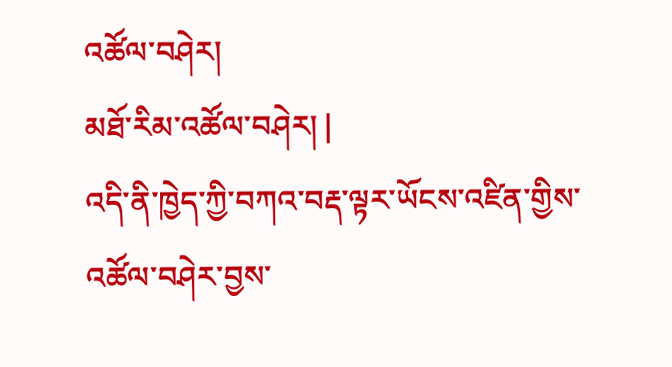འཚོལ་བཤེར།
མཐོ་རིམ་འཚོལ་བཤེར། |
འདི་ནི་ཁྱེད་ཀྱི་བཀའ་བརྡ་ལྟར་ཡོངས་འཛིན་གྱིས་འཚོལ་བཤེར་བྱས་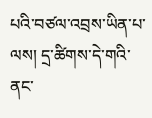པའི་བཙལ་འབྲས་ཡིན་པ་ལས། དྲ་ཚིགས་དེ་གའི་ནང་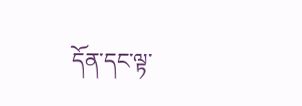དོན་དང་ལྟ་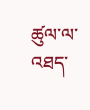ཚུལ་ལ་འཐད་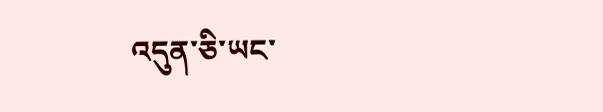འདུན་ཅི་ཡང་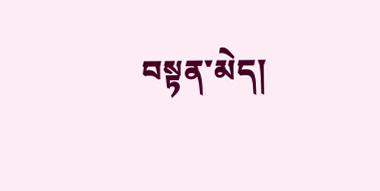བསྟན་མེད།